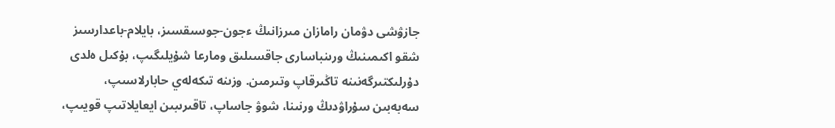جازۋشى دۋمان رامازان مىرزانىڭ ءجون-جوسىقسىز، بايلام-باعدارسىز شقو اكىمىنىڭ ورىنباسارى جاقسىلىق ومارعا شۇيلىگىپ، بۇكىل ەلدى دۇرلىكتىرگەنىنە تاڭىرقاپ وتىرمىن. وزىنە تىكەلەي حابارلاسىپ، سەبەبىن سۇراۋدىڭ ورنىنا، شوۋ جاساپ، تاقىرىبىن ايعايلاتىپ قويىپ،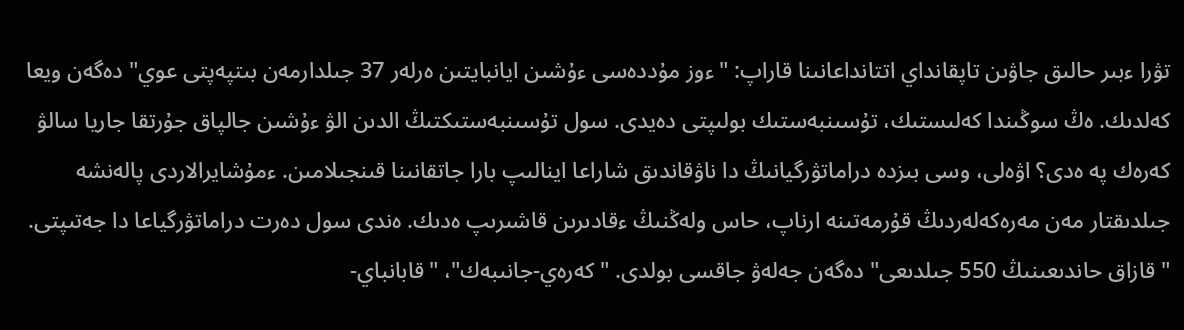تۋرا ءبىر حالىق جاۋىن تاپقانداي اتتانداعانىنا قاراپ: "ءوز مۇددەسى ءۇشىن ايانبايتىن ەرلەر 37 جىلدارمەن بىتپەپتى عوي" دەگەن ويعا كەلدىك. ەڭ سوڭىندا كەلىستىك، تۇسىنبەستىك بولىپتى دەيدى. سول تۇسىنبەستىكتىڭ الدىن الۋ ءۇشىن جالپاق جۇرتقا جاريا سالۋ كەرەك پە ەدى؟ اۋەلى، وسى بىزدە دراماتۋرگيانىڭ دا ناۋقاندىق شاراعا اينالىپ بارا جاتقانىنا قىنجىلامىن. ءمۇشايرالاردى پالەنشە جىلدىقتار مەن مەرەكەلەردىڭ قۇرمەتىنە ارناپ، حاس ولەڭنىڭ ءقادىرىن قاشىرىپ ەدىك. ەندى سول دەرت دراماتۋرگياعا دا جەتىپتى. "قازاق حاندىعىنىڭ 550 جىلدىعى" دەگەن جەلەۋ جاقسى بولدى. "كەرەي-جانىبەك"، "قابانباي-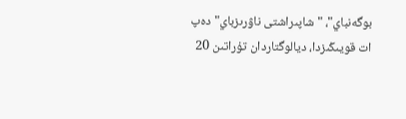بوگەنباي"، "شاپىراشتى ناۋرىزباي" دەپ ات قويىڭىزدا، ديالوگتاردان تۇراتىن 20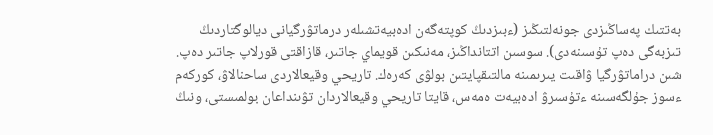بەتتىك پەساڭىزدى جونەلتىڭىز (ءبىزدىڭ كوپتەگەن ادەبيەتشىلەر درماتۋرگيانى ديالوگتاردىڭ تىزبەگى دەپ تۇسىنەدى). سوسىن اتتانداڭىز، مەنىكىن قويماي جاتىر، قازاقتى قورلاپ جاتىر دەپ. شىن دراماتۋرگيا ۋاقىت يىرىمىنە مالتىقپايتىن بولۋى كەرەك. تاريحي وقيعالاردى ساحنالاۋ، كوركەم ءسوز جۇلگەسىنە ءتۇسىرۋ ادەبيەت ەمەس، قايتا تاريحي وقيعالاردان تۋىنداعان بولمىستى، ونىڭ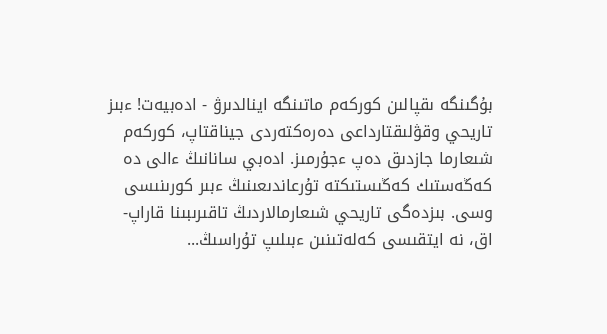بۇگىنگە ىقپالىن كوركەم ماتىنگە اينالدىرۋ - ادەبيەت! ءبىز تاريحي وقۋلىقتارداعى دەرەكتەردى جيناقتاپ، كوركەم شىعارما جازدىق دەپ ءجۇرمىز. ادەبي سانانىڭ ءالى دە كەڭەستىك كەڭىستىكتە تۇرعاندىعىنىڭ ءبىر كورىنىسى وسى. بىزدەگى تاريحي شىعارمالاردىڭ تاقىرىبىنا قاراپ-اق، نە ايتقىسى كەلەتىنىن ءبىلىپ تۇراسىڭ...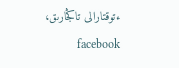ءتوقتارالى تاڭجارىق، facebook